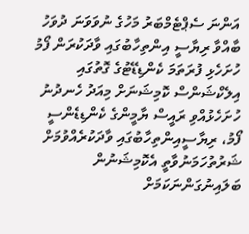އަންނަ ސެޕްޓެމްބަރު މަހުގެ ނުވަވަނަ ދުވަހު ބާއްވާ ރިޔާސީ އިންތިހާބުގައި ވާދަކުރަން ފޯމު ހުށަހެޅި ފުރަތަމަ ކެންޑިޑޭޓުގެ ގޮތުގައި އިލެކްޝަންސް ކޮމިޝަނަށް މިއަދު ހެނދުނު ހުށަހެޅުއްވި ރައީސް ޔާމީންގެ ކެންޑިޑެންސީ ފޯމު، ރިޔާސީއިންތިހާބުގައި ވާދަކުރެއްވުމަށް ޝަރުތުހަމަނުވާތީ އެކޮމިޝަނުން ބަލައިނުގަންނަކަމަށް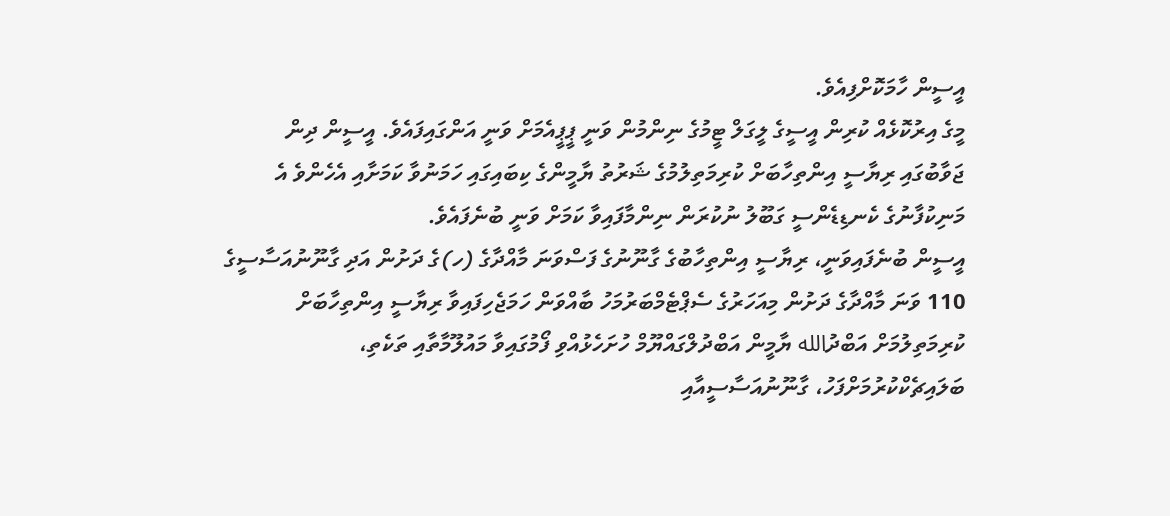އީސީން ހާމަކޮށްފިއެވެ.
މީގެ އިރުކޮޅެއް ކުރިން އީސީގެ ލީގަލް ޓީމުގެ ނިންމުން ވަނީ ޕީޕީއެމަށް ވަނީ އަންގައިފައެވެ. އީސީން ދިން ޖަވާބުގައި ރިޔާސީ އިންތިހާބަށް ކުރިމަތިލުމުގެ ޝަރުތު ޔާމީންގެ ކިބައިގައި ހަމަނުވާ ކަމަށާއި އެހެންވެ އެ މަނިކުފާނުގެ ކެނޑިޑެންސީ ގަބޫލު ނުކުރަން ނިންމާފައިވާ ކަމަށް ވަނީ ބުނެފައެވެ.
އީސީން ބުނެފައިވަނީ، ރިޔާސީ އިންތިހާބުގެ ގާނޫނުގެ ފަސްވަނަ މާއްދާގެ (ހ)ގެ ދަށުން އަދި ގާނޫނުއަސާސީގެ 110 ވަނަ މާއްދާގެ ދަށުން މިއަހަރުގެ ސެޕްޓެމްބަރުމަހު ބާއްވަން ހަމަޖެހިފައިވާ ރިޔާސީ އިންތިހާބަށް ކުރިމަތިލުމަށް އަބްދުالله ޔާމީން އަބްދުލްގައްޔޫމް ހުށަހެޅުއްވި ފޯމުގައިވާ މައުލޫމާތާއި ތަކެތި، ބަލައިޗެކްކުރުމަށްފަހު، ގާނޫނުއަސާސީއާއި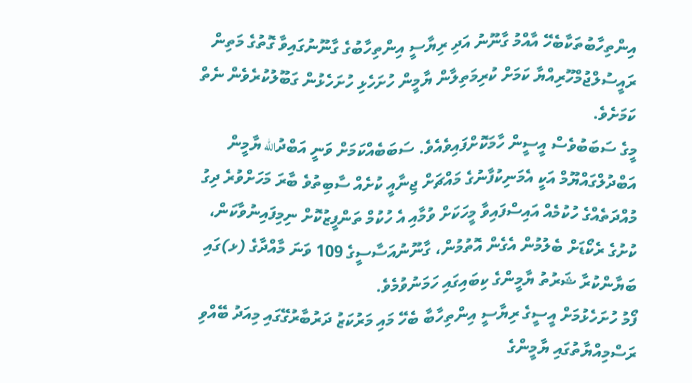އިންތިހާބުތަކާބެހޭ އާއްމު ގާނޫނު އަދި ރިޔާސީ އިންތިހާބުގެ ގާނޫނުގައިވާ ގޮތުގެ މަތިން ރައީސުލްޖުމްހޫރިއްޔާ ކަމަށް ކުރިމަތިލާން ޔާމީން ހުށަހެޅި ހުށަހެޅުން ގަބޫލުކުރެވެން ނެތް ކަމަށެވެ.
މީގެ ސަބަބުވެސް އީސީން ހާމަކޮށްފައިވެއެވެ. ސަބަބެއްކަމަށް ވަނީ އަބްދުالله ޔާމީން އަބްދުލްގައްޔޫމް އަކީ އެމަނިކުފާނުގެ މައްޗަށް ޖިނާއީ ކުށެއް ސާބިތުވެ ބާރަ މަހަށްވުރެ ދިގު މުއްދަތެއްގެ ހުކުމެއް އައިސްފައިވާ މީހަކަށް ވުމާއި އެ ހުކުމް ތަންފީޒުކޮށް ނިމިފައިނުވާކަން، ކުށުގެ ރެކޯޑަށް ބެލުމުން އެގެން އޮތުމުން، ގާނޫނުއަސާސީގެ 109 ވަނަ މާއްދާގެ (ޅ)ގައި ބަޔާންކުރާ ޝަރުތު ޔާމީންގެ ކިބައިގައި ހަމަނުވުމެވެ.
ފޯމު ހުށަހެޅުމަށް އީސީގެ ރިޔާސީ އިންތިހާބާ ބެހޭ މައި މަރުކަޒު ދަރުބާރުގޭގައި މިއަދު ބޭއްވި ރަސްމިއްޔާތުގައި ޔާމީންގެ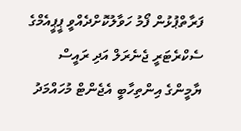ފަރާތްޕުޅުން ފޯމު ހަވާލުކޮށްދެއްވީ ޕީޕީއެމްގެ ސެކްރެޓަރީ ޖެނެރަލް އަދި ރައީސް ޔާމީންގެ އިންތިހާބީ އެޖެންޓް މުހައްމަދު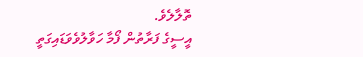ތޮލާލެވެ.
އީސީގެ ފަރާތުން ފޯމާ ހަވާލުވެވަޑައިގަތީ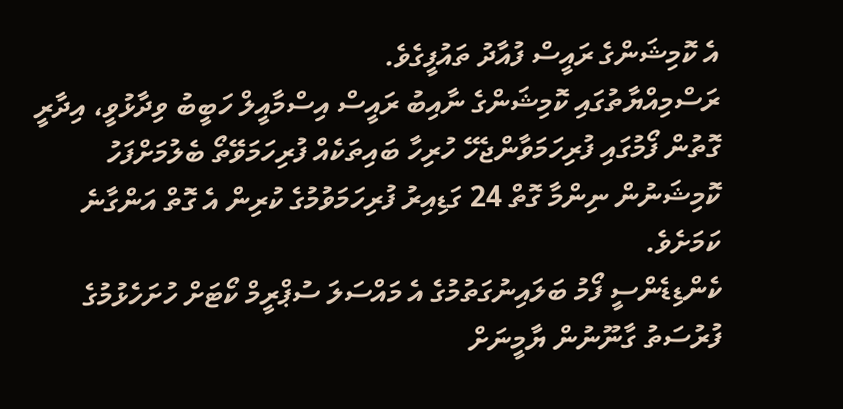އެ ކޮމިޝަންގެ ރައީސް ފުއާދު ތައުފީގެވެ.
ރަސްމިއްޔާތުގައި ކޮމިޝަންގެ ނާއިބު ރައީސް އިސްމާއީލް ހަބީބު ވިދާޅުވީ، އިދާރީ ގޮތުން ފޯމުގައި ފުރިހަމަވާންޖެހޭ ހުރިހާ ބައިތަކެއް ފުރިހަމަވޭތޯ ބެލުމަށްފަހު ކޮމިޝަނުން ނިންމާ ގޮތް 24 ގަޑިއިރު ފުރިހަމަވުމުގެ ކުރިން އެ ގޮތް އަންގާނެ ކަމަށެވެ.
ކެންޑިޑެންސީ ފޯމު ބަލައިނުގަތުމުގެ އެ މައްސަލަ ސުޕްރީމް ކޯޓަށް ހުށަހެޅުމުގެ ފުރުސަތު ގާނޫނުން ޔާމީނަށް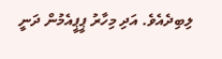ލިބިދެއެވެ. އަދި މިހާރު ޕީޕީއެމުން ދަނީ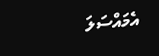އެމައްސަލަ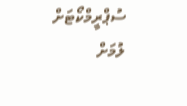ސުޕްރީމްކޯޓަށް ލުމަށް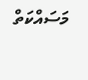މަސައްކަތް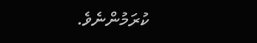ކުރަމުންނެވެ.